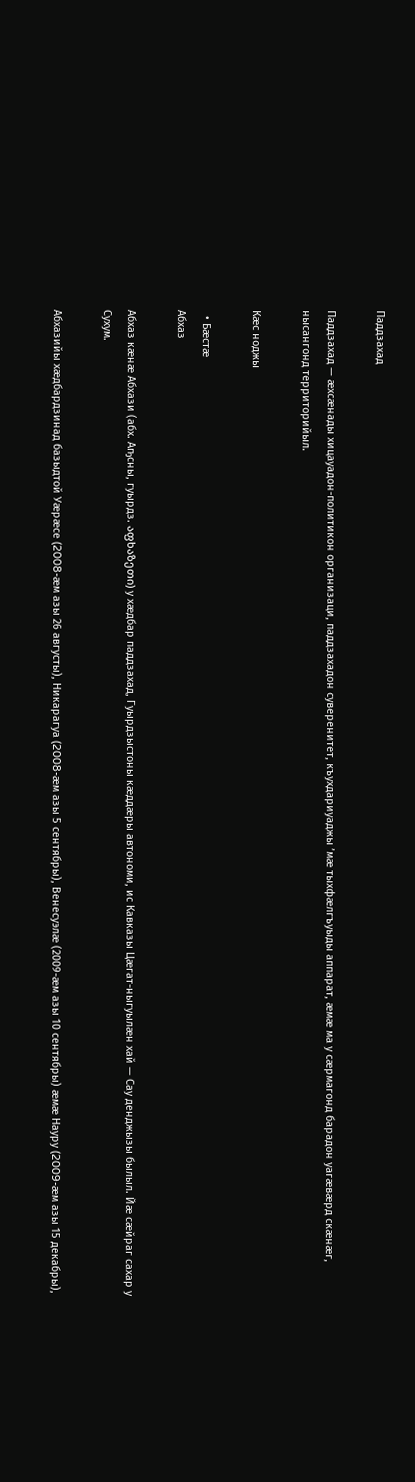Паддзахад

Паддзахад — æхсæнады хицауадон-политикон организаци, паддзахадон суверенитет, къухдариуаджы ’мæ тыхфæлгъуыды аппарат, æмæ ма у сæрмагонд барадон уагæвæрд скæнæг, нысангонд территорийыл.

Кæс ноджы

  • Бæстæ
Абхаз

Абхаз кæнæ Абхази (абх. Аҧсны, гуырдз. აფხაზეთი) у хæдбар паддзахад, Гуырдзыстоны кæддæры автономи, ис Кавказы Цæгат-ныгуылæн хай — Сау денджызы былыл. Йæ сæйраг сахар у Сухум.

Абхазийы хæдбардзинад базыдтой Уæрæсе (2008-æм азы 26 августы), Никарагуа (2008-æм азы 5 сентябры), Венесуэлæ (2009-æм азы 10 сентябры) æмæ Науру (2009-æм азы 15 декабры),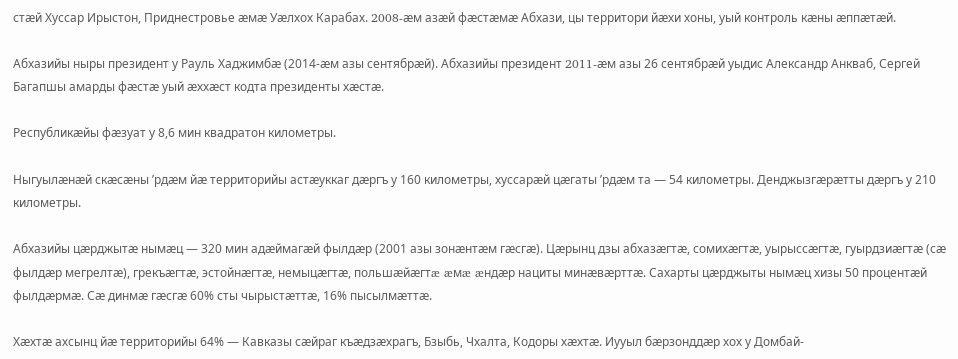стæй Хуссар Ирыстон, Приднестровье æмæ Уæлхох Карабах. 2008-æм азæй фæстæмæ Абхази, цы территори йæхи хоны, уый контроль кæны æппæтæй.

Абхазийы ныры президент у Рауль Хaджимбæ (2014-æм азы сентябрæй). Абхазийы президент 2011-æм азы 26 сентябрæй уыдис Александр Анкваб, Сергей Багапшы амарды фæстæ уый æххæст кодта президенты хæстæ.

Республикæйы фæзуат у 8,6 мин квадратон километры.

Ныгуылæнæй скæсæны ’рдæм йæ территорийы астæуккаг дæргъ у 160 километры, хуссарæй цæгаты ’рдæм та — 54 километры. Денджызгæрæтты дæргъ у 210 километры.

Абхазийы цæрджытæ нымæц — 320 мин адæймагæй фылдæр (2001 азы зонæнтæм гæсгæ). Цæрынц дзы абхазæгтæ, сомихæгтæ, уырыссæгтæ, гуырдзиæгтæ (сæ фылдæр мегрелтæ), грекъæгтæ, эстойнæгтæ, немыцæгтæ, польшæйæгтæ æмæ æндæр нациты минæвæрттæ. Сахарты цæрджыты нымæц хизы 50 процентæй фылдæрмæ. Сæ динмæ гæсгæ 60% сты чырыстæттæ, 16% пысылмæттæ.

Хæхтæ ахсынц йæ территорийы 64% — Кавказы сæйраг къæдзæхрагъ, Бзыбь, Чхалта, Кодоры хæхтæ. Иууыл бæрзонддæр хох у Домбай-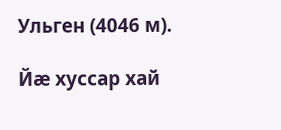Ульген (4046 м).

Йæ хуссар хай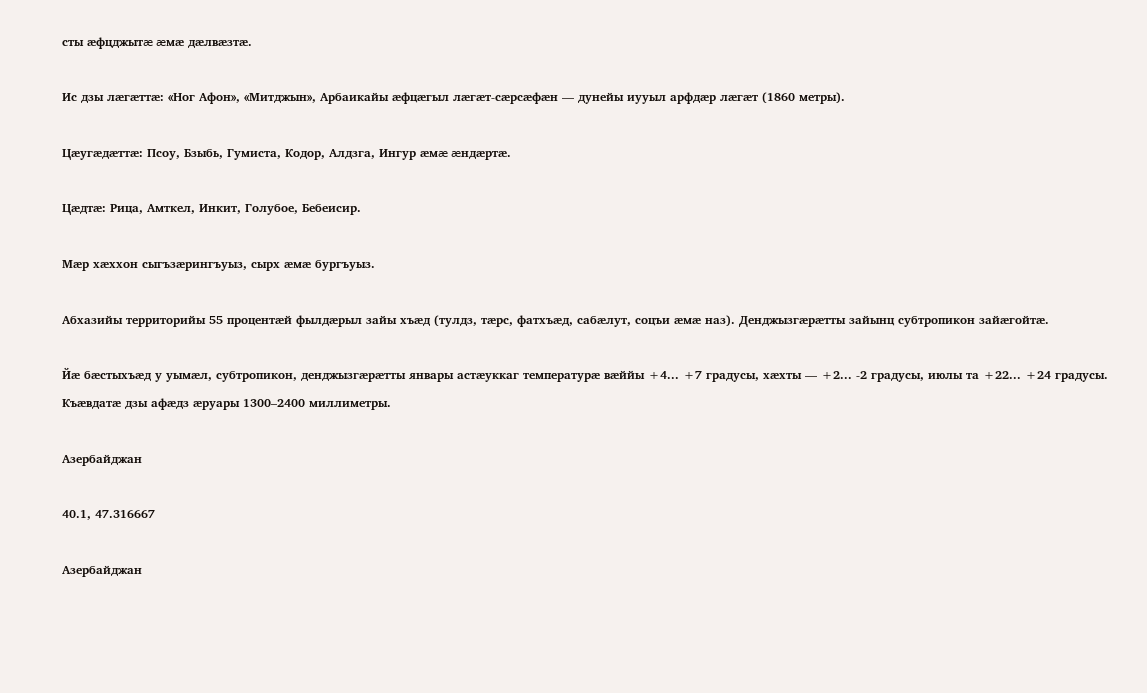сты æфцджытæ æмæ дæлвæзтæ.

Ис дзы лæгæттæ: «Ног Афон», «Митджын», Арбаикайы æфцæгыл лæгæт-сæрсæфæн — дунейы иууыл арфдæр лæгæт (1860 метры).

Цæугæдæттæ: Псоу, Бзыбь, Гумиста, Кодор, Алдзга, Ингур æмæ æндæртæ.

Цæдтæ: Рица, Амткел, Инкит, Голубое, Бебеисир.

Мæр хæххон сыгъзæрингъуыз, сырх æмæ бургъуыз.

Абхазийы территорийы 55 процентæй фылдæрыл зайы хъæд (тулдз, тæрс, фатхъæд, сабæлут, соцъи æмæ наз). Денджызгæрæтты зайынц субтропикон зайæгойтæ.

Йæ бæстыхъæд у уымæл, субтропикон, денджызгæрæтты январы астæуккаг температурæ вæййы +4... +7 градусы, хæхты — +2... -2 градусы, июлы та +22... +24 градусы. Къæвдатæ дзы афæдз æруары 1300–2400 миллиметры.

Азербайджан

40.1, 47.316667

Азербайджан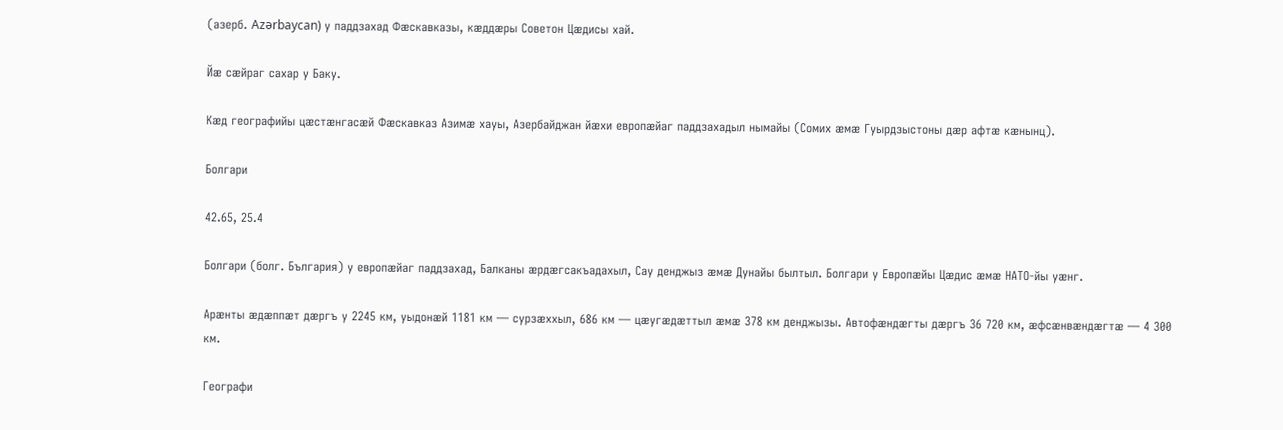(азерб. Azərbaycan) у паддзахад Фæскавказы, кæддæры Советон Цæдисы хай.

Йæ сæйраг сахар у Баку.

Кæд географийы цæстæнгасæй Фæскавказ Азимæ хауы, Азербайджан йæхи европæйаг паддзахадыл нымайы (Сомих æмæ Гуырдзыстоны дæр афтæ кæнынц).

Болгари

42.65, 25.4

Болгари (болг. България) у европæйаг паддзахад, Балканы æрдæгсакъадахыл, Сау денджыз æмæ Дунайы былтыл. Болгари у Европæйы Цæдис æмæ НАТО-йы уæнг.

Арæнты æдæппæт дæргъ у 2245 км, уыдонæй 1181 км — сурзæххыл, 686 км — цæугæдæттыл æмæ 378 км денджызы. Автофæндæгты дæргъ 36 720 км, æфсæнвæндæгтæ — 4 300 км.

Географи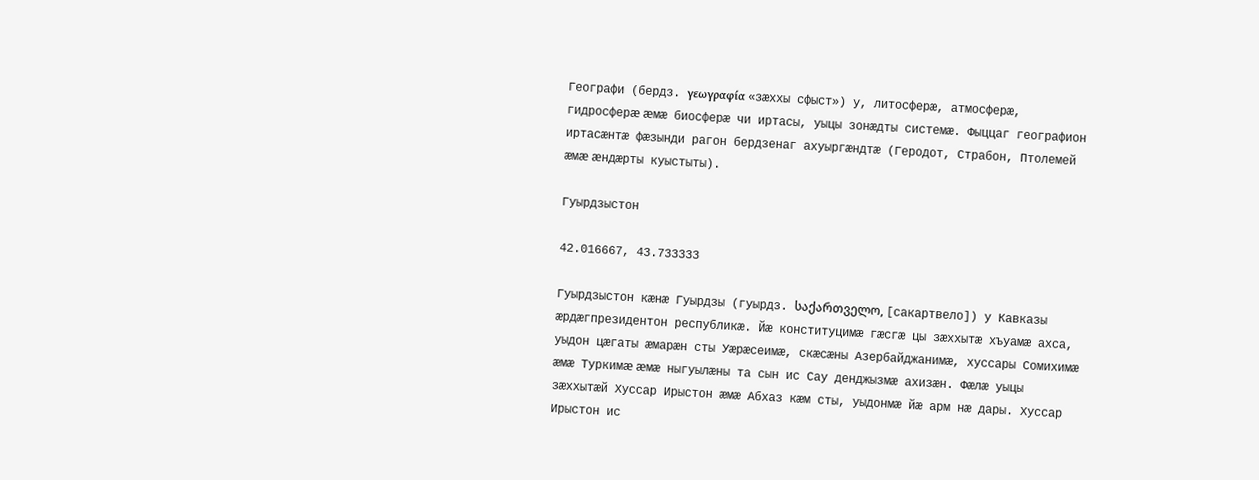Географи (бердз. γεωγραφία «зæххы сфыст») у, литосферæ, атмосферæ, гидросферæ æмæ биосферæ чи иртасы, уыцы зонæдты системæ. Фыццаг географион иртасæнтæ фæзынди рагон бердзенаг ахуыргæндтæ (Геродот, Страбон, Птолемей æмæ æндæрты куыстыты).

Гуырдзыстон

42.016667, 43.733333

Гуырдзыстон кæнæ Гуырдзы (гуырдз. საქართველო, [сакартвело]) у Кавказы æрдæгпрезидентон республикæ. Йæ конституцимæ гæсгæ цы зæххытæ хъуамæ ахса, уыдон цæгаты æмарæн сты Уæрæсеимæ, скæсæны Азербайджанимæ, хуссары Сомихимæ æмæ Туркимæ æмæ ныгуылæны та сын ис Сау денджызмæ ахизæн. Фæлæ уыцы зæххытæй Хуссар Ирыстон æмæ Абхаз кæм сты, уыдонмæ йæ арм нæ дары. Хуссар Ирыстон ис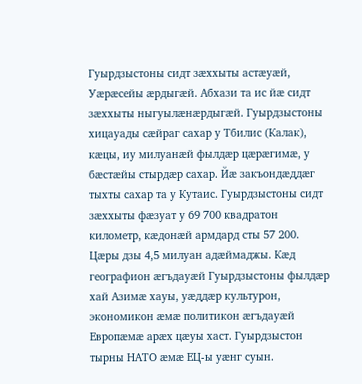Гуырдзыстоны сидт зæххыты астæуæй, Уæрæсейы æрдыгæй. Абхази та ис йæ сидт зæххыты ныгуылæнæрдыгæй. Гуырдзыстоны хицауады сæйраг сахар у Тбилис (Калак), кæцы, иу милуанæй фылдæр цæрæгимæ, у бæстæйы стырдæр сахар. Йæ закъондæддæг тыхты сахар та у Кутаис. Гуырдзыстоны сидт зæххыты фæзуат у 69 700 квадратон километр, кæдонæй армдард сты 57 200. Цæры дзы 4,5 милуан адæймаджы. Кæд географион æгъдауæй Гуырдзыстоны фылдæр хай Азимæ хауы, уæддæр культурон, экономикон æмæ политикон æгъдауæй Европæмæ арæх цæуы хаст. Гуырдзыстон тырны НАТО æмæ ЕЦ-ы уæнг суын.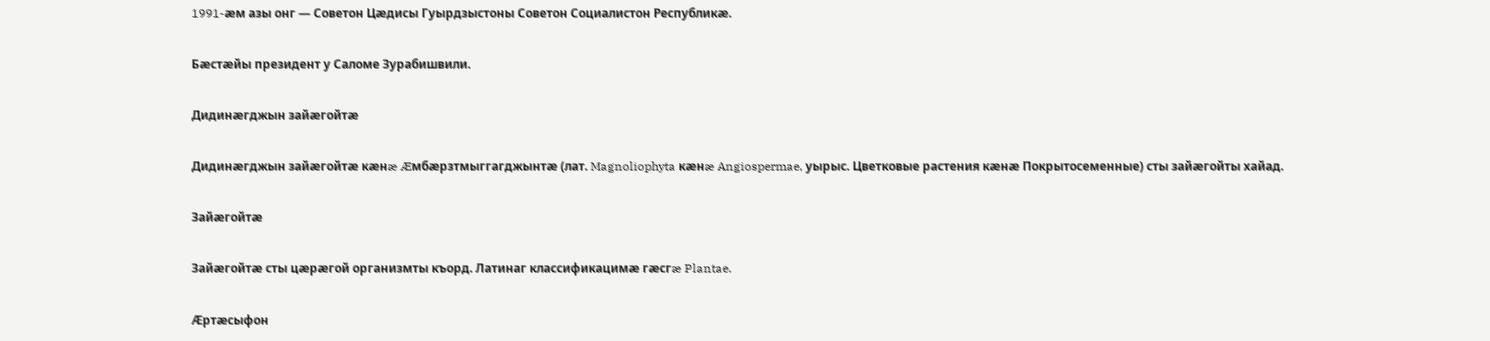1991-æм азы онг — Советон Цæдисы Гуырдзыстоны Советон Социалистон Республикæ.

Бæстæйы президент у Саломе Зурабишвили.

Дидинæгджын зайæгойтæ

Дидинæгджын зайæгойтæ кæнæ Æмбæрзтмыггагджынтæ (лат. Magnoliophyta кæнæ Angiospermae, уырыс. Цветковые растения кæнæ Покрытосеменные) сты зайæгойты хайад.

Зайæгойтæ

Зайæгойтæ сты цæрæгой организмты къорд. Латинаг классификацимæ гæсгæ Plantae.

Æртæсыфон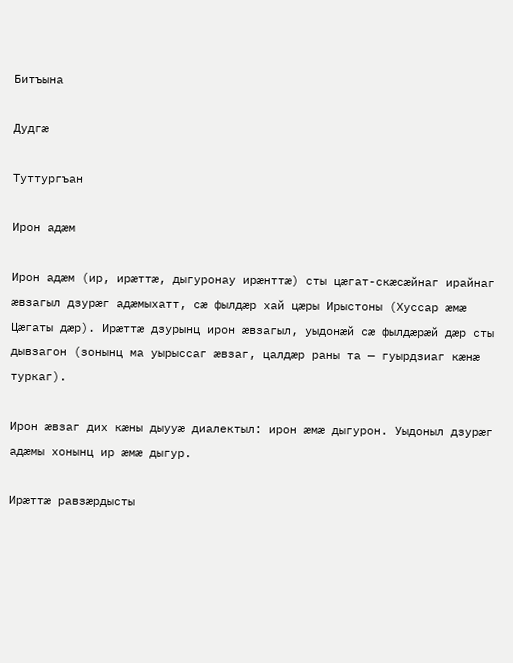Битъына

Дудгæ

Туттургъан

Ирон адæм

Ирон адæм (ир, ирæттæ, дыгуронау ирæнттæ) cты цæгат-скæсæйнаг ирайнаг æвзагыл дзурæг адæмыхатт, сæ фылдæр хай цæры Ирыстоны (Хуссар æмæ Цæгаты дæр). Ирæттæ дзурынц ирон æвзагыл, уыдонæй сæ фылдæрæй дæр сты дывзагон (зонынц ма уырыссаг æвзаг, цалдæр раны та — гуырдзиаг кæнæ туркаг).

Ирон æвзаг дих кæны дыууæ диалектыл: ирон æмæ дыгурон. Уыдоныл дзурæг адæмы хонынц ир æмæ дыгур.

Ирæттæ равзæрдысты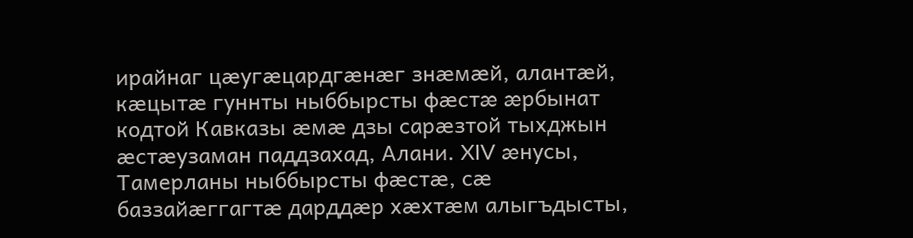ирайнаг цæугæцардгæнæг знæмæй, алантæй, кæцытæ гуннты ныббырсты фæстæ æрбынат кодтой Кавказы æмæ дзы сарæзтой тыхджын æстæузаман паддзахад, Алани. XIV æнусы, Тамерланы ныббырсты фæстæ, сæ баззайæггагтæ дарддæр хæхтæм алыгъдысты,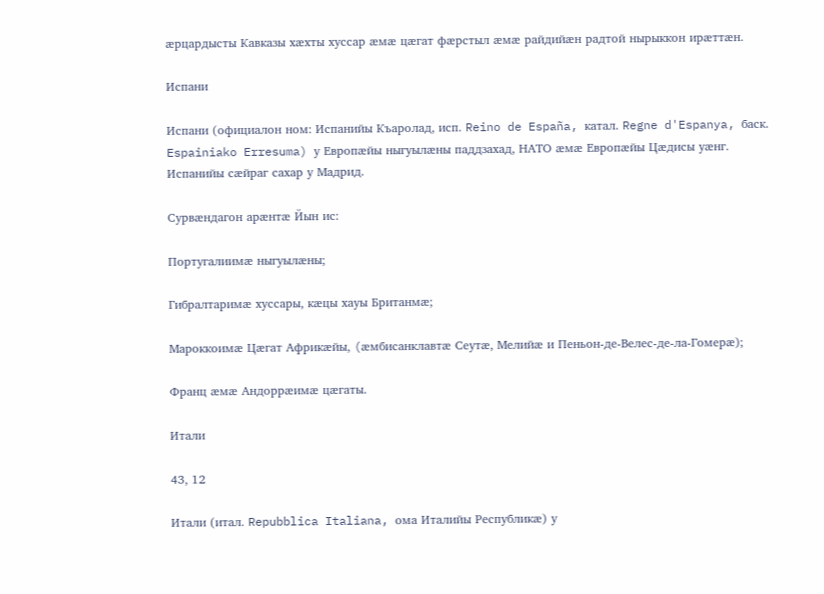æрцардысты Кавказы хæхты хуссар æмæ цæгат фæрстыл æмæ райдийæн радтой нырыккон ирæттæн.

Испани

Испани (официалон ном: Испанийы Къаролад, исп. Reino de España, катал. Regne d'Espanya, баск. Espainiako Erresuma) у Европæйы ныгуылæны паддзахад, НАТО æмæ Европæйы Цæдисы уæнг. Испанийы сæйраг сахар у Мадрид.

Сурвæндагон арæнтæ Йын ис:

Португалиимæ ныгуылæны;

Гибралтаримæ хуссары, кæцы хауы Британмæ;

Мароккоимæ Цæгат Африкæйы, (æмбисанклавтæ Сеутæ, Мелийæ и Пеньон-де-Велес-де-ла-Гомерæ);

Франц æмæ Андоррæимæ цæгаты.

Итали

43, 12

Итали (итал. Repubblica Italiana, ома Италийы Республикæ) у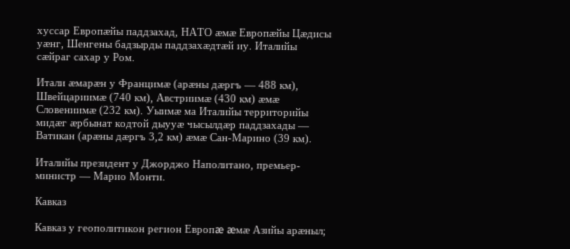хуссар Европæйы паддзахад, НАТО æмæ Европæйы Цæдисы уæнг, Шенгены бадзырды паддзахæдтæй иу. Италийы сæйраг сахар у Ром.

Итали æмарæн у Францимæ (арæны дæргъ — 488 км), Швейцариимæ (740 км), Австриимæ (430 км) æмæ Словениимæ (232 км). Уыимæ ма Италийы территорийы мидæг æрбынат кодтой дыууæ чысылдæр паддзахады — Ватикан (арæны дæргъ 3,2 км) æмæ Сан-Марино (39 км).

Италийы президент у Джорджо Наполитано, премьер-министр — Марио Монти.

Кавказ

Кавказ у геополитикон регион Европæ æмæ Азийы арæныл;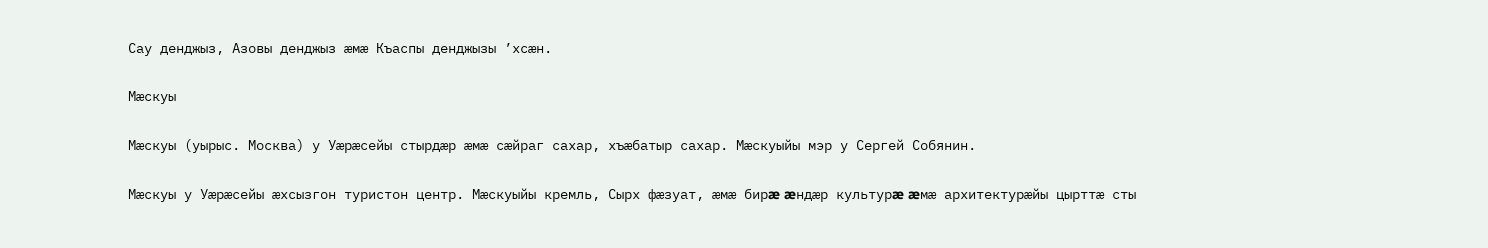Сау денджыз, Азовы денджыз æмæ Къаспы денджызы ’хсæн.

Мæскуы

Мæскуы (уырыс. Москва) у Уæрæсейы стырдæр æмæ сæйраг сахар, хъæбатыр сахар. Мæскуыйы мэр у Сергей Собянин.

Мæскуы у Уæрæсейы æхсызгон туристон центр. Мæскуыйы кремль, Сырх фæзуат, æмæ бирæ æндæр культурæ æмæ архитектурæйы цырттæ сты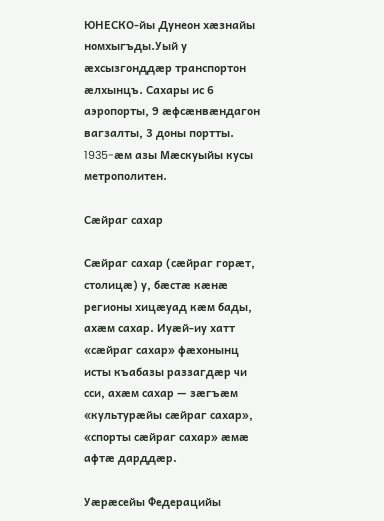ЮНЕСКО-йы Дунеон хæзнайы номхыгъды.Уый у æхсызгонддæр транспортон æлхынцъ. Сахары ис 6 аэропорты, 9 æфсæнвæндагон вагзалты, 3 доны портты. 1935-æм азы Мæскуыйы кусы метрополитен.

Сæйраг сахар

Сæйраг сахар (сæйраг горæт, столицæ) у, бæстæ кæнæ регионы хицæуад кæм бады, ахæм сахар. Иуæй-иу хатт «сæйраг сахар» фæхонынц исты къабазы раззагдæр чи сси, ахæм сахар — зæгъæм «культурæйы сæйраг сахар», «спорты сæйраг сахар» æмæ афтæ дарддæр.

Уæрæсейы Федерацийы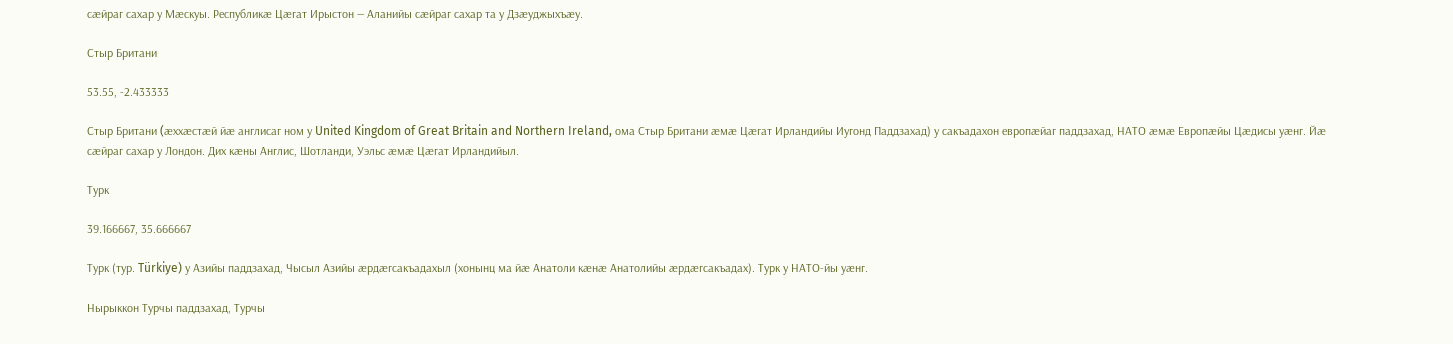сæйраг сахар у Мæскуы. Республикæ Цæгат Ирыстон — Аланийы сæйраг сахар та у Дзæуджыхъæу.

Стыр Британи

53.55, -2.433333

Стыр Британи (æххæстæй йæ англисаг ном у United Kingdom of Great Britain and Northern Ireland, ома Стыр Британи æмæ Цæгат Ирландийы Иугонд Паддзахад) у сакъадахон европæйаг паддзахад, НАТО æмæ Европæйы Цæдисы уæнг. Йæ сæйраг сахар у Лондон. Дих кæны Англис, Шотланди, Уэльс æмæ Цæгат Ирландийыл.

Турк

39.166667, 35.666667

Турк (тур. Türkiye) у Азийы паддзахад, Чысыл Азийы æрдæгсакъадахыл (хонынц ма йæ Анатоли кæнæ Анатолийы æрдæгсакъадах). Турк у НАТО-йы уæнг.

Нырыккон Турчы паддзахад, Турчы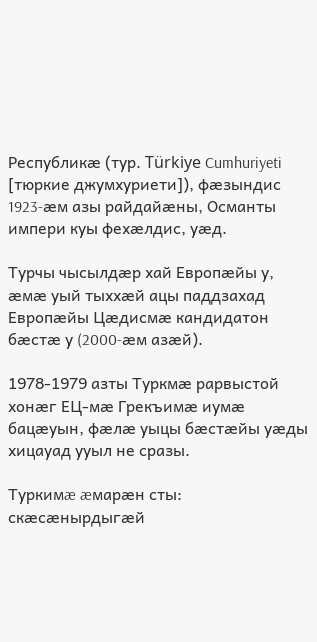Республикæ (тур. Türkiye Cumhuriyeti [тюркие джумхуриети]), фæзындис 1923-æм азы райдайæны, Османты импери куы фехæлдис, уæд.

Турчы чысылдæр хай Европæйы у, æмæ уый тыххæй ацы паддзахад Европæйы Цæдисмæ кандидатон бæстæ у (2000-æм азæй).

1978-1979 азты Туркмæ рарвыстой хонæг ЕЦ-мæ Грекъимæ иумæ бацæуын, фæлæ уыцы бæстæйы уæды хицауад ууыл не сразы.

Туркимæ æмарæн сты: скæсæнырдыгæй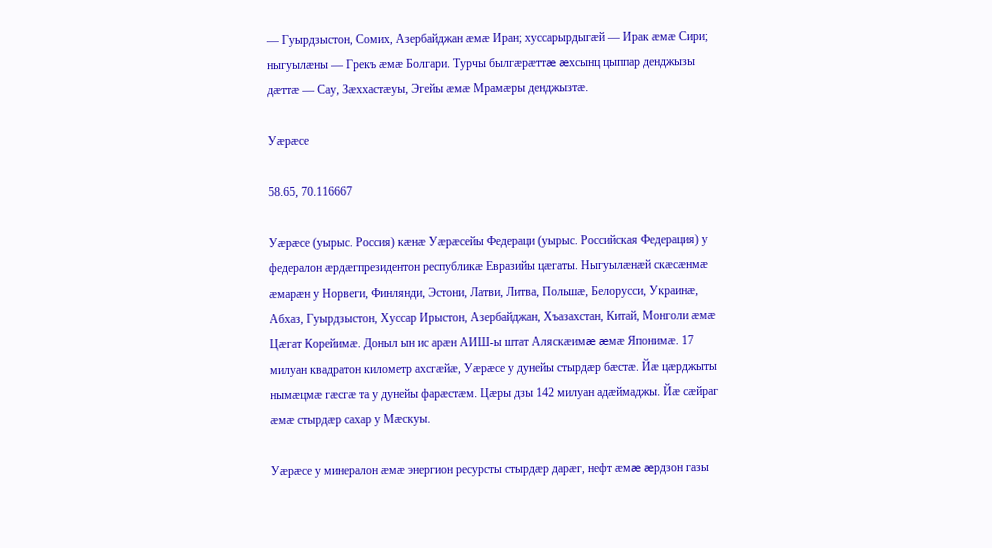— Гуырдзыстон, Сомих, Азербайджан æмæ Иран; хуссарырдыгæй — Ирак æмæ Сири; ныгуылæны — Грекъ æмæ Болгари. Турчы былгæрæттæ æхсынц цыппар денджызы дæттæ — Сау, Зæххастæуы, Эгейы æмæ Мрамæры денджызтæ.

Уæрæсе

58.65, 70.116667

Уæрæсе (уырыс. Россия) кæнæ Уæрæсейы Федераци (уырыс. Российская Федерация) у федералон æрдæгпрезидентон республикæ Евразийы цæгаты. Ныгуылæнæй скæсæнмæ æмарæн у Норвеги, Финлянди, Эстони, Латви, Литва, Польшæ, Белорусси, Украинæ, Абхаз, Гуырдзыстон, Хуссар Ирыстон, Азербайджан, Хъазахстан, Китай, Монголи æмæ Цæгат Корейимæ. Доныл ын ис арæн АИШ-ы штат Аляскæимæ æмæ Японимæ. 17 милуан квадратон километр ахсгæйæ, Уæрæсе у дунейы стырдæр бæстæ. Йæ цæрджыты нымæцмæ гæсгæ та у дунейы фарæстæм. Цæры дзы 142 милуан адæймаджы. Йæ сæйраг æмæ стырдæр сахар у Мæскуы.

Уæрæсе у минералон æмæ энергион ресурсты стырдæр дарæг, нефт æмæ æрдзон газы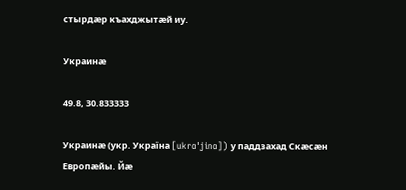стырдæр къахджытæй иу.

Украинæ

49.8, 30.833333

Украинæ (укр. Україна [ukrɑˈjinɑ]) у паддзахад Скæсæн Европæйы. Йæ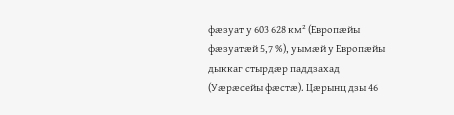фæзуат у 603 628 км² (Европæйы фæзуатæй 5,7 %), уымæй у Европæйы дыккаг стырдæр паддзахад (Уæрæсейы фæстæ). Цæрынц дзы 46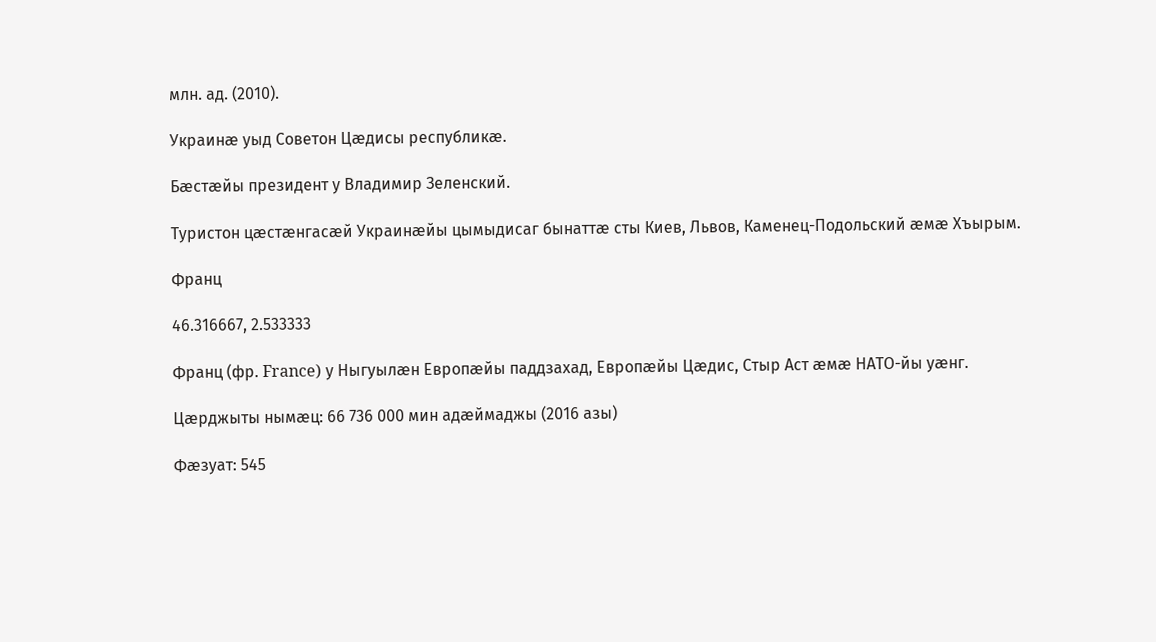млн. ад. (2010).

Украинæ уыд Советон Цæдисы республикæ.

Бæстæйы президент у Владимир Зеленский.

Туристон цæстæнгасæй Украинæйы цымыдисаг бынаттæ сты Киев, Львов, Каменец-Подольский æмæ Хъырым.

Франц

46.316667, 2.533333

Франц (фр. France) у Ныгуылæн Европæйы паддзахад, Европæйы Цæдис, Стыр Аст æмæ НАТО-йы уæнг.

Цæрджыты нымæц: 66 736 000 мин адæймаджы (2016 азы)

Фæзуат: 545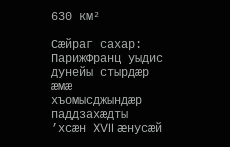630 км²

Сæйраг сахар: ПарижФранц уыдис дунейы стырдæр æмæ хъомысджындæр паддзахæдты ’хсæн XVII æнусæй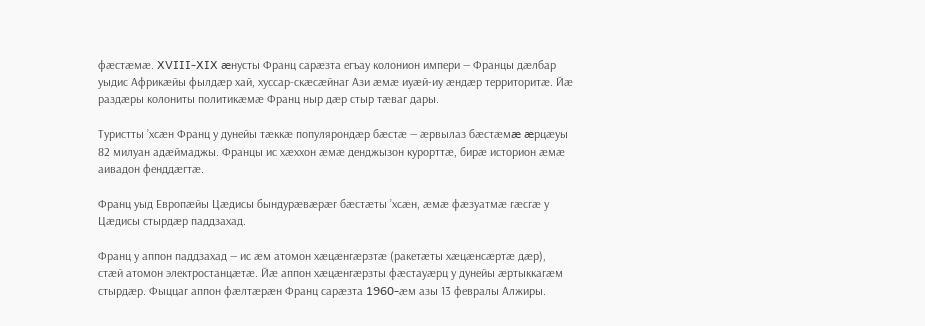фæстæмæ. XVIII-XIX æнусты Франц сарæзта егъау колонион импери — Францы дæлбар уыдис Африкæйы фылдæр хай, хуссар-скæсæйнаг Ази æмæ иуæй-иу æндæр территоритæ. Йæ раздæры колониты политикæмæ Франц ныр дæр стыр тæваг дары.

Туристты ’хсæн Франц у дунейы тæккæ популярондæр бæстæ — æрвылаз бæстæмæ æрцæуы 82 милуан адæймаджы. Францы ис хæххон æмæ денджызон курорттæ, бирæ историон æмæ аивадон фенддæгтæ.

Франц уыд Европæйы Цæдисы бындурæвæрæг бæстæты ’хсæн, æмæ фæзуатмæ гæсгæ у Цæдисы стырдæр паддзахад.

Франц у аппон паддзахад — ис æм атомон хæцæнгæрзтæ (ракетæты хæцæнсæртæ дæр), стæй атомон электростанцæтæ. Йæ аппон хæцæнгæрзты фæстауæрц у дунейы æртыккагæм стырдæр. Фыццаг аппон фæлтæрæн Франц сарæзта 1960-æм азы 13 февралы Алжиры.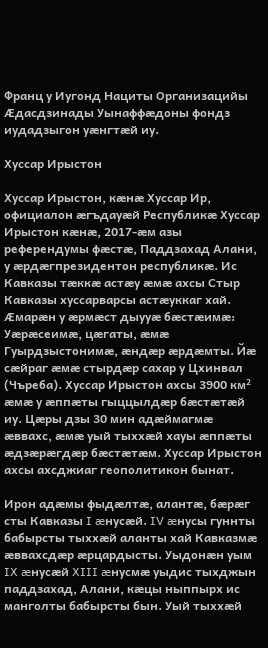Франц у Иугонд Нациты Организацийы Æдасдзинады Уынаффæдоны фондз иудадзыгон уæнгтæй иу.

Хуссар Ирыстон

Хуссар Ирыстон, кæнæ Хуссар Ир, официалон æгъдауæй Республикæ Хуссар Ирыстон кæнæ, 2017-æм азы референдумы фæстæ, Паддзахад Алани, у æрдæгпрезидентон республикæ. Ис Кавказы тæккæ астæу æмæ ахсы Стыр Кавказы хуссарварсы астæуккаг хай. Æмарæн у æрмæст дыууæ бæстæимæ: Уæрæсеимæ, цæгаты, æмæ Гуырдзыстонимæ, æндæр æрдæмты. Йæ сæйраг æмæ стырдæр сахар у Цхинвал (Чъреба). Хуссар Ирыстон ахсы 3900 км² æмæ у æппæты гыццылдæр бæстæтæй иу. Цæры дзы 30 мин адæймагмæ æввахс, æмæ уый тыххæй хауы æппæты æдзæрæгдæр бæстæтæм. Хуссар Ирыстон ахсы ахсджиаг геополитикон бынат.

Ирон адæмы фыдæлтæ, алантæ, бæрæг сты Кавказы I æнусæй. IV æнусы гуннты бабырсты тыххæй аланты хай Кавказмæ æввахсдæр æрцардысты. Уыдонæн уым IX æнусæй XIII æнусмæ уыдис тыхджын паддзахад, Алани, кæцы ныппырх ис манголты бабырсты бын. Уый тыххæй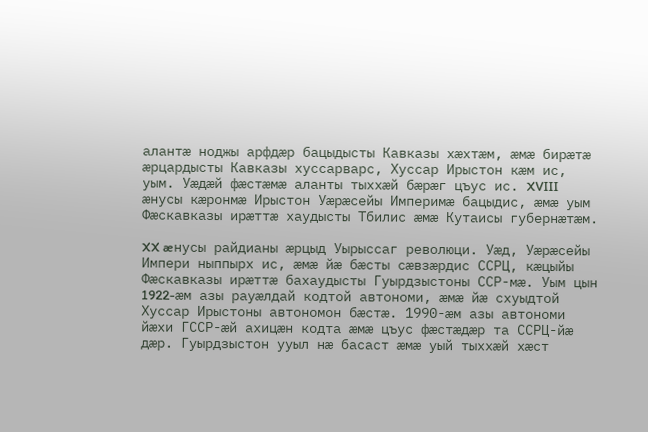алантæ ноджы арфдæр бацыдысты Кавказы хæхтæм, æмæ бирæтæ æрцардысты Кавказы хуссарварс, Хуссар Ирыстон кæм ис, уым. Уæдæй фæстæмæ аланты тыххæй бæрæг цъус ис. XVIII æнусы кæронмæ Ирыстон Уæрæсейы Империмæ бацыдис, æмæ уым Фæскавказы ирæттæ хаудысты Тбилис æмæ Кутаисы губернæтæм.

XX æнусы райдианы æрцыд Уырыссаг революци. Уæд, Уæрæсейы Импери ныппырх ис, æмæ йæ бæсты сæвзæрдис ССРЦ, кæцыйы Фæскавказы ирæттæ бахаудысты Гуырдзыстоны ССР-мæ. Уым цын 1922-æм азы рауæлдай кодтой автономи, æмæ йæ схуыдтой Хуссар Ирыстоны автономон бæстæ. 1990-æм азы автономи йæхи ГССР-æй ахицæн кодта æмæ цъус фæстæдæр та ССРЦ-йæ дæр. Гуырдзыстон ууыл нæ басаст æмæ уый тыххæй хæст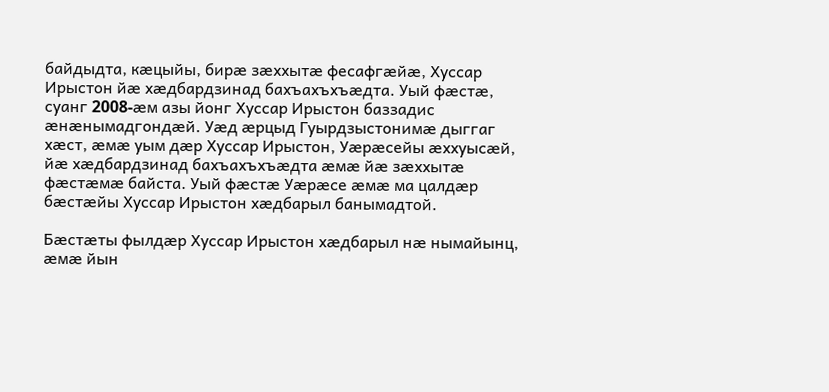байдыдта, кæцыйы, бирæ зæххытæ фесафгæйæ, Хуссар Ирыстон йæ хæдбардзинад бахъахъхъæдта. Уый фæстæ, суанг 2008-æм азы йонг Хуссар Ирыстон баззадис æнæнымадгондæй. Уæд æрцыд Гуырдзыстонимæ дыггаг хæст, æмæ уым дæр Хуссар Ирыстон, Уæрæсейы æххуысæй, йæ хæдбардзинад бахъахъхъæдта æмæ йæ зæххытæ фæстæмæ байста. Уый фæстæ Уæрæсе æмæ ма цалдæр бæстæйы Хуссар Ирыстон хæдбарыл банымадтой.

Бæстæты фылдæр Хуссар Ирыстон хæдбарыл нæ нымайынц, æмæ йын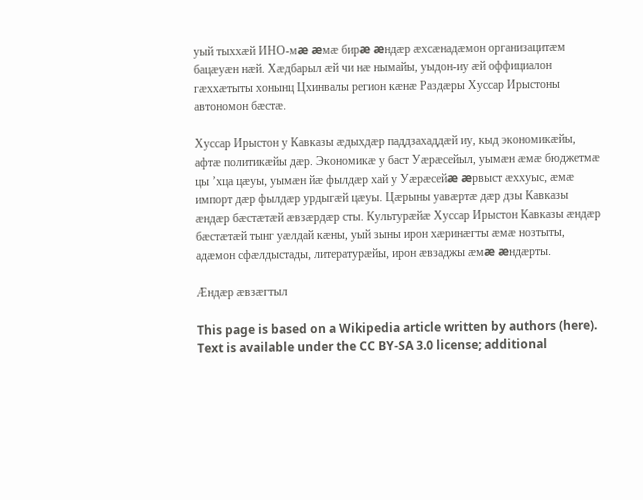уый тыххæй ИНО-мæ æмæ бирæ æндæр æхсæнадæмон организацитæм бацæуæн нæй. Хæдбарыл æй чи нæ нымайы, уыдон-иу æй оффициалон гæххæтыты хонынц Цхинвалы регион кæнæ Раздæры Хуссар Ирыстоны автономон бæстæ.

Хуссар Ирыстон у Кавказы æдыхдæр паддзахаддæй иу, кыд экономикæйы, афтæ политикæйы дæр. Экономикæ у баст Уæрæсейыл, уымæн æмæ бюджетмæ цы ’хца цæуы, уымæн йæ фылдæр хай у Уæрæсейæ æрвыст æххуыс, æмæ импорт дæр фылдæр урдыгæй цæуы. Цæрыны уавæртæ дæр дзы Кавказы æндæр бæстæтæй æвзæрдæр сты. Культурæйæ Хуссар Ирыстон Кавказы æндæр бæстæтæй тынг уæлдай кæны, уый зыны ирон хæринæгты æмæ нозтыты, адæмон сфæлдыстады, литературæйы, ирон æвзаджы æмæ æндæрты.

Æндæр æвзæгтыл

This page is based on a Wikipedia article written by authors (here).
Text is available under the CC BY-SA 3.0 license; additional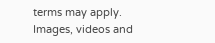terms may apply.
Images, videos and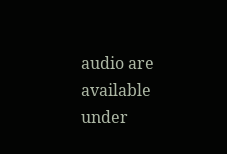audio are available under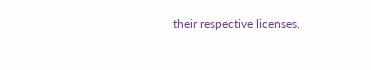their respective licenses.